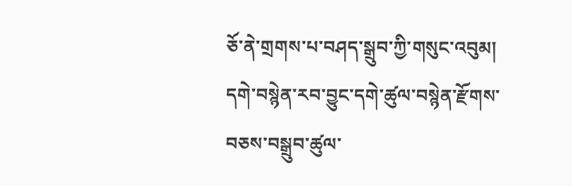ཅོ་ནེ་གྲགས་པ་བཤད་སྒྲུབ་ཀྱི་གསུང་འབུམ།
དགེ་བསྙེན་རབ་བྱུང་དགེ་ཚུལ་བསྙེན་རྫོགས་བཅས་བསྒྲུབ་ཚུལ་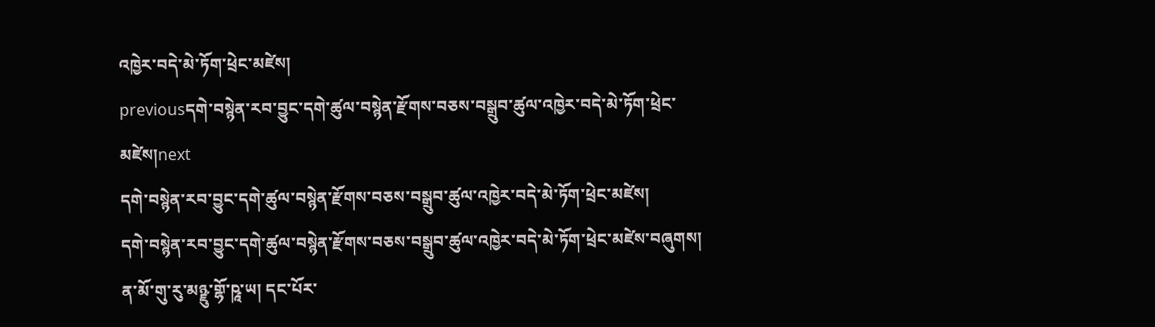འཁྱེར་བདེ་མེ་ཏོག་ཕྲེང་མཛེས།
previousདགེ་བསྙེན་རབ་བྱུང་དགེ་ཚུལ་བསྙེན་རྫོགས་བཅས་བསྒྲུབ་ཚུལ་འཁྱེར་བདེ་མེ་ཏོག་ཕྲེང་མཛེས།next
དགེ་བསྙེན་རབ་བྱུང་དགེ་ཚུལ་བསྙེན་རྫོགས་བཅས་བསྒྲུབ་ཚུལ་འཁྱེར་བདེ་མེ་ཏོག་ཕྲེང་མཛེས།
དགེ་བསྙེན་རབ་བྱུང་དགེ་ཚུལ་བསྙེན་རྫོགས་བཅས་བསྒྲུབ་ཚུལ་འཁྱེར་བདེ་མེ་ཏོག་ཕྲེང་མཛེས་བཞུགས།
ན་མོ་གུ་རུ་མཉྫུ་གྷོ་ཥཱ་ཡ། དང་པོར་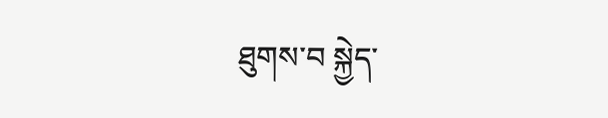ཐུགས་བ སྐྱེད་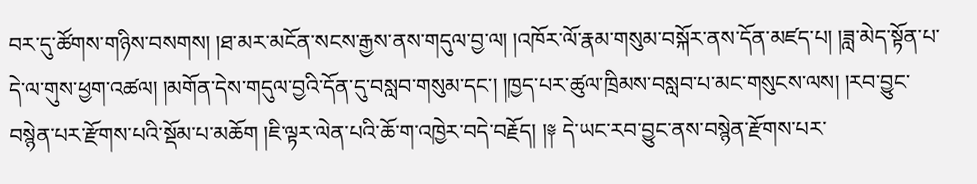བར་དུ་ཚོགས་གཉིས་བསགས། །ཐ་མར་མངོན་སངས་རྒྱས་ནས་གདུལ་བྱ་ལ། །འཁོར་ལོ་རྣམ་གསུམ་བསྐོར་ནས་དོན་མཛད་པ། །ཟླ་མེད་སྟོན་པ་དེ་ལ་གུས་ཕྱག་འཚལ། །མགོན་དེས་གདུལ་བྱའི་དོན་དུ་བསླབ་གསུམ་དང་། །ཁྱད་པར་ཚུལ་ཁྲིམས་བསླབ་པ་མང་གསུངས་ལས། །རབ་བྱུང་བསྙེན་པར་རྫོགས་པའི་སྡོམ་པ་མཆོག །ཇི་ལྟར་ལེན་པའི་ཆོ་ག་འཁྱེར་བདེ་བརྗོད། །༈ དེ་ཡང་རབ་བྱུང་ནས་བསྙེན་རྫོགས་པར་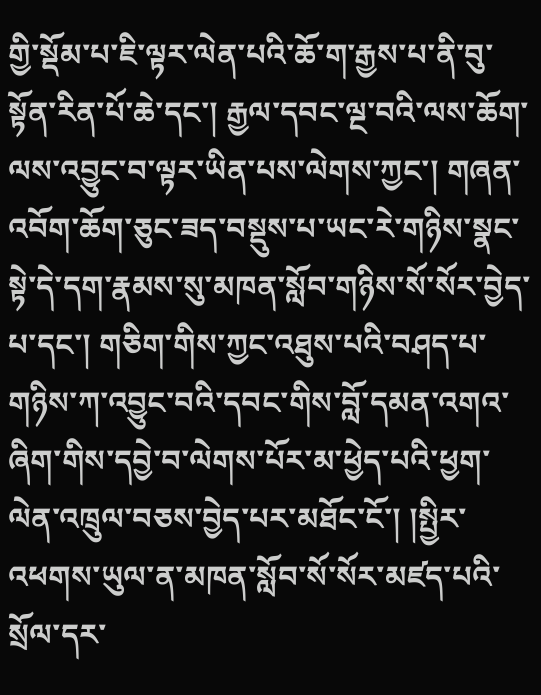གྱི་སྡོམ་པ་ཇི་ལྟར་ལེན་པའི་ཆོ་ག་རྒྱས་པ་ནི་བུ་སྟོན་རིན་པོ་ཆེ་དང་། རྒྱལ་དབང་ལྔ་བའི་ལས་ཆོག་ལས་འབྱུང་བ་ལྟར་ཡིན་པས་ལེགས་ཀྱང་། གཞན་འབོག་ཆོག་ཅུང་ཟད་བསྡུས་པ་ཡང་རེ་གཉིས་སྣང་སྟེ་དེ་དག་རྣམས་སུ་མཁན་སློབ་གཉིས་སོ་སོར་བྱེད་པ་དང་། གཅིག་གིས་ཀྱང་འཐུས་པའི་བཤད་པ་གཉིས་ཀ་འབྱུང་བའི་དབང་གིས་བློ་དམན་འགའ་ཞིག་གིས་དབྱེ་བ་ལེགས་པོར་མ་ཕྱེད་པའི་ཕྱག་ལེན་འཁྲུལ་བཅས་བྱེད་པར་མཐོང་ངོ་། །སྤྱིར་འཕགས་ཡུལ་ན་མཁན་སློབ་སོ་སོར་མཛད་པའི་སྲོལ་དར་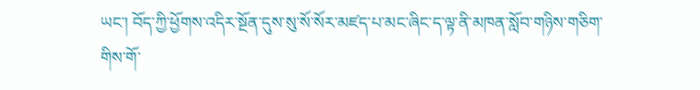ཡང་། བོད་ཀྱི་ཕྱོགས་འདིར་སྔོན་དུས་སུ་སོ་སོར་མཛད་པ་མང་ཞིང་ད་ལྟ་ནི་མཁན་སློབ་གཉིས་གཅིག་གིས་གོ་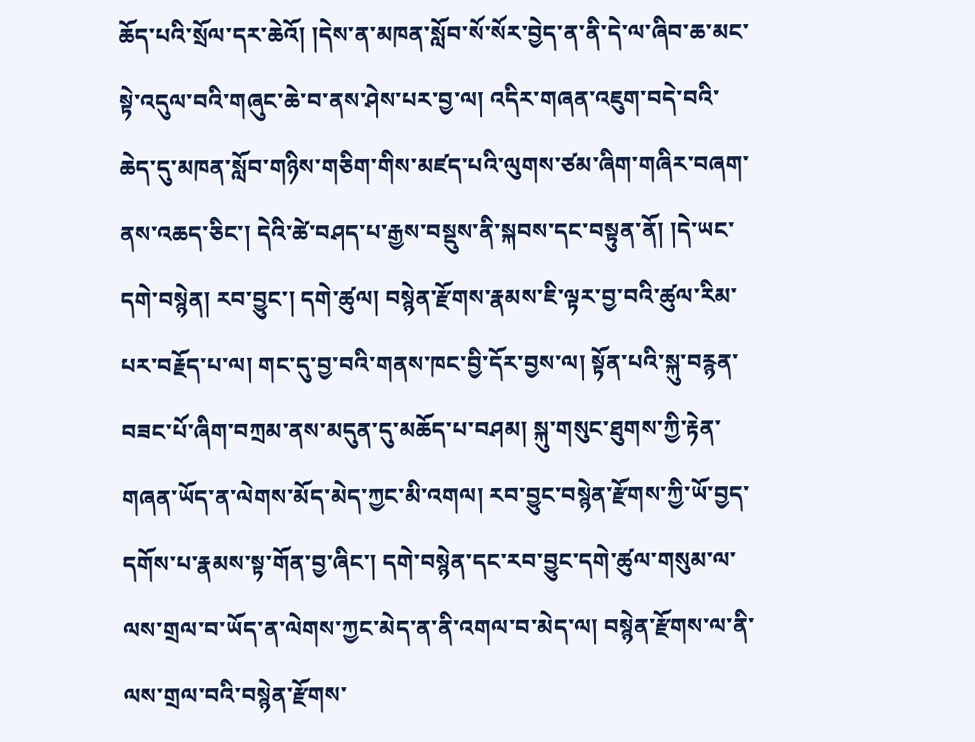ཆོད་པའི་སྲོལ་དར་ཆེའོ། །དེས་ན་མཁན་སློབ་སོ་སོར་བྱེད་ན་ནི་དེ་ལ་ཞིབ་ཆ་མང་སྟེ་འདུལ་བའི་གཞུང་ཆེ་བ་ནས་ཤེས་པར་བྱ་ལ། འདིར་གཞན་འཇུག་བདེ་བའི་ཆེད་དུ་མཁན་སློབ་གཉིས་གཅིག་གིས་མཛད་པའི་ལུགས་ཙམ་ཞིག་གཞིར་བཞག་ནས་འཆད་ཅིང་། དེའི་ཚེ་བཤད་པ་རྒྱས་བསྡུས་ནི་སྐབས་དང་བསྟུན་ནོ། །དེ་ཡང་དགེ་བསྙེན། རབ་བྱུང་། དགེ་ཚུལ། བསྙེན་རྫོགས་རྣམས་ཇི་ལྟར་བྱ་བའི་ཚུལ་རིམ་པར་བརྗོད་པ་ལ། གང་དུ་བྱ་བའི་གནས་ཁང་བྱི་དོར་བྱས་ལ། སྟོན་པའི་སྐུ་བརྙན་བཟང་པོ་ཞིག་བཀྲམ་ནས་མདུན་དུ་མཆོད་པ་བཤམ། སྐུ་གསུང་ཐུགས་ཀྱི་རྟེན་གཞན་ཡོད་ན་ལེགས་མོད་མེད་ཀྱང་མི་འགལ། རབ་བྱུང་བསྙེན་རྫོགས་ཀྱི་ཡོ་བྱད་དགོས་པ་རྣམས་སྟ་གོན་བྱ་ཞིང་། དགེ་བསྙེན་དང་རབ་བྱུང་དགེ་ཚུལ་གསུམ་ལ་ལས་གྲལ་བ་ཡོད་ན་ལེགས་ཀྱང་མེད་ན་ནི་འགལ་བ་མེད་ལ། བསྙེན་རྫོགས་ལ་ནི་ལས་གྲལ་བའི་བསྙེན་རྫོགས་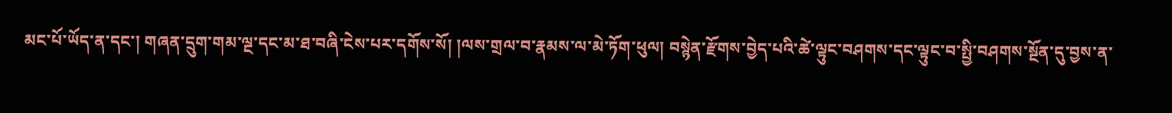མང་པོ་ཡོད་ན་དང་། གཞན་དྲུག་གམ་ལྔ་དང་མ་ཐ་བཞི་ངེས་པར་དགོས་སོ། །ལས་གྲལ་བ་རྣམས་ལ་མེ་ཏོག་ཕུལ། བསྙེན་རྫོགས་བྱེད་པའི་ཚེ་ལྟུང་བཤགས་དང་ལྟུང་བ་སྤྱི་བཤགས་སྔོན་དུ་བྱས་ན་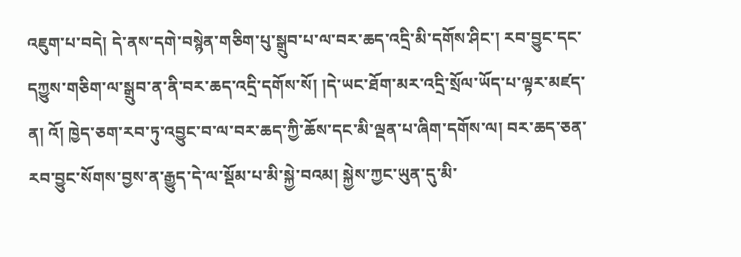འཇུག་པ་བདེ། དེ་ནས་དགེ་བསྙེན་གཅིག་པུ་སྒྲུབ་པ་ལ་བར་ཆད་འདྲི་མི་དགོས་ཤིང་། རབ་བྱུང་དང་དཀྱུས་གཅིག་ལ་སྒྲུབ་ན་ནི་བར་ཆད་འདྲི་དགོས་སོ། །དེ་ཡང་ཐོག་མར་འདྲི་སྲོལ་ཡོད་པ་ལྟར་མཛད་ན། འོ། ཁྱེད་ཅག་རབ་ཏུ་འབྱུང་བ་ལ་བར་ཆད་ཀྱི་ཆོས་དང་མི་ལྡན་པ་ཞིག་དགོས་ལ། བར་ཆད་ཅན་རབ་བྱུང་སོགས་བྱས་ན་རྒྱུད་དེ་ལ་སྡོམ་པ་མི་སྐྱེ་བའམ། སྐྱེས་ཀྱང་ཡུན་དུ་མི་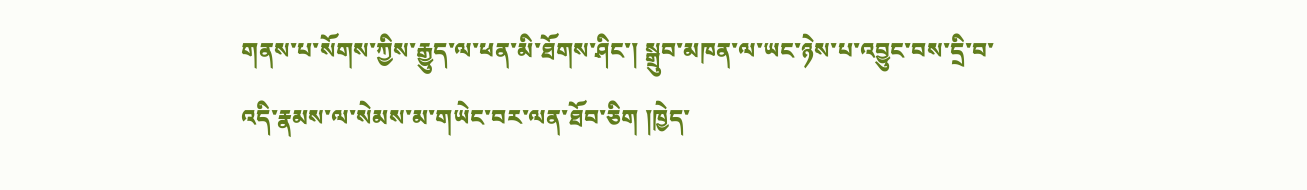གནས་པ་སོགས་ཀྱིས་རྒྱུད་ལ་ཕན་མི་ཐོགས་ཤིང་། སྒྲུབ་མཁན་ལ་ཡང་ཉེས་པ་འབྱུང་བས་དྲི་བ་འདི་རྣམས་ལ་སེམས་མ་གཡེང་བར་ལན་ཐོབ་ཅིག །ཁྱེད་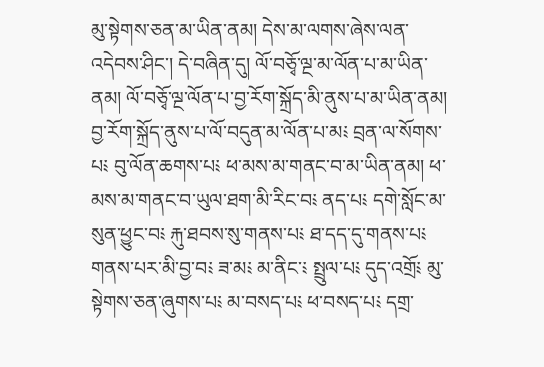མུ་སྟེགས་ཅན་མ་ཡིན་ནམ། དེས་མ་ལགས་ཞེས་ལན་འདེབས་ཤིང་། དེ་བཞིན་དུ། ལོ་བཅྭོ་ལྔ་མ་ལོན་པ་མ་ཡིན་ནམ། ལོ་བཅྭོ་ལྔ་ལོན་པ་བྱ་རོག་སྐྲོད་མི་ནུས་པ་མ་ཡིན་ནམ། བྱ་རོག་སྐྲོད་ནུས་པ་ལོ་བདུན་མ་ལོན་པ་མ༴ བྲན་ལ་སོགས་པ༴ བུ་ལོན་ཆགས་པ༴ ཕ་མས་མ་གནང་བ་མ་ཡིན་ནམ། ཕ་མས་མ་གནང་བ་ཡུལ་ཐག་མི་རིང་བ༴ ནད་པ༴ དགེ་སློང་མ་སུན་ཕྱུང་བ༴ རྐུ་ཐབས་སུ་གནས་པ༴ ཐ་དད་དུ་གནས་པ༴ གནས་པར་མི་བྱ་བ༴ ཟ་མ༴ མ་ནིང་༴ སྤྲུལ་པ༴ དུད་འགྲོ༴ མུ་སྟེགས་ཅན་ཞུགས་པ༴ མ་བསད་པ༴ ཕ་བསད་པ༴ དགྲ་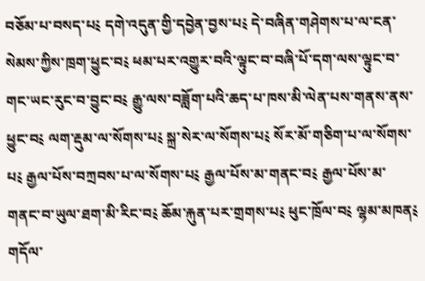བཅོམ་པ་བསད་པ༴ དགེ་འདུན་གྱི་དབྱེན་བྱས་པ༴ དེ་བཞིན་གཤེགས་པ་ལ་ངན་སེམས་ཀྱིས་ཁྲག་ཕྱུང་བ༴ ཕམ་པར་འགྱུར་བའི་ལྟུང་བ་བཞི་པོ་དག་ལས་ལྟུང་བ་གང་ཡང་རུང་བ་བྱུང་བ༴ རྒྱུ་ལས་བཟློག་པའི་ཆད་པ་ཁས་མི་ལེན་པས་གནས་ནས་ཕྱུང་བ༴ ལག་རྡུམ་ལ་སོགས་པ༴ སྐྲ་སེར་ལ་སོགས་པ༴ སོར་མོ་གཅིག་པ་ལ་སོགས་པ༴ རྒྱལ་པོས་བཀྲབས་པ་ལ་སོགས་པ༴ རྒྱལ་པོས་མ་གནང་བ༴ རྒྱལ་པོས་མ་གནང་བ་ཡུལ་ཐག་མི་རིང་བ༴ ཆོམ་རྐུན་པར་གྲགས་པ༴ ཕུང་ཁྲོལ་བ༴ ལྷམ་མཁན༴ གདོལ་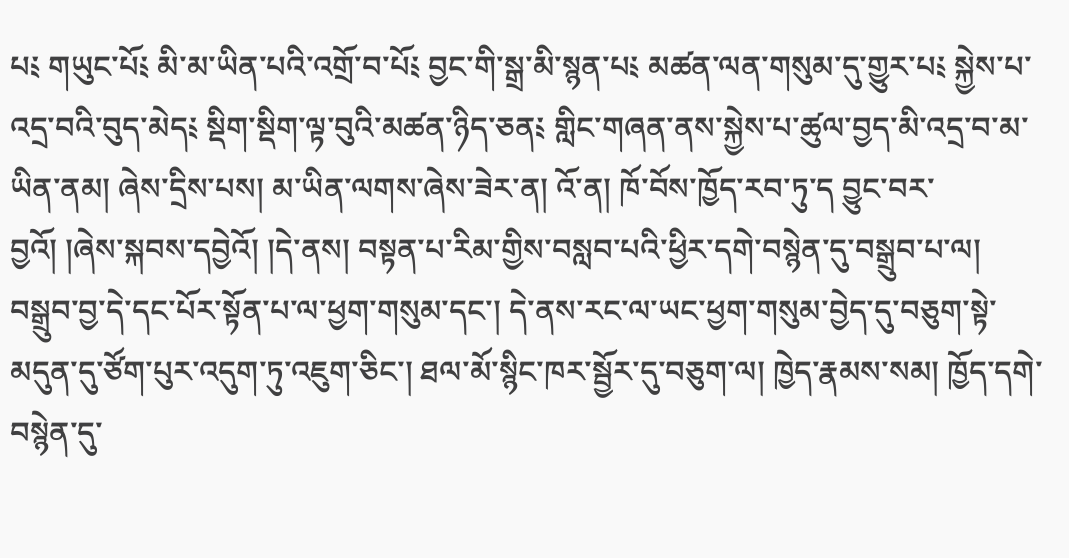པ༴ གཡུང་པོ༴ མི་མ་ཡིན་པའི་འགྲོ་བ་པོ༴ བྱང་གི་སྒྲ་མི་སྙན་པ༴ མཚན་ལན་གསུམ་དུ་གྱུར་པ༴ སྐྱེས་པ་འདྲ་བའི་བུད་མེད༴ སྡིག་སྡིག་ལྟ་བུའི་མཚན་ཉིད་ཅན༴ གླིང་གཞན་ནས་སྐྱེས་པ་ཚུལ་བྱད་མི་འདྲ་བ་མ་ཡིན་ནམ། ཞེས་དྲིས་པས། མ་ཡིན་ལགས་ཞེས་ཟེར་ན། འོ་ན། ཁོ་བོས་ཁྱོད་རབ་ཏུ་ད བྱུང་བར་བྱའོ། །ཞེས་སྐབས་དབྱེའོ། །དེ་ནས། བསྟན་པ་རིམ་གྱིས་བསླབ་པའི་ཕྱིར་དགེ་བསྙེན་དུ་བསྒྲུབ་པ་ལ། བསྒྲུབ་བྱ་དེ་དང་པོར་སྟོན་པ་ལ་ཕྱག་གསུམ་དང་། དེ་ནས་རང་ལ་ཡང་ཕྱག་གསུམ་བྱེད་དུ་བཅུག་སྟེ་མདུན་དུ་ཙོག་པུར་འདུག་ཏུ་འཇུག་ཅིང་། ཐལ་མོ་སྙིང་ཁར་སྦྱོར་དུ་བཅུག་ལ། ཁྱེད་རྣམས་སམ། ཁྱོད་དགེ་བསྙེན་དུ་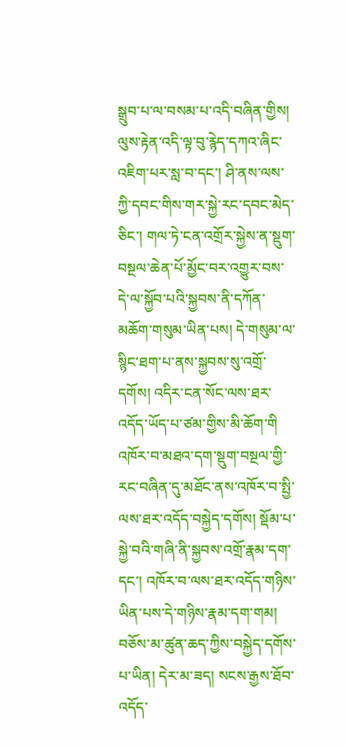སྒྲུབ་པ་ལ་བསམ་པ་འདི་བཞིན་གྱིས། ལུས་རྟེན་འདི་ལྟ་བུ་རྙེད་དཀའ་ཞིང་འཇིག་པར་སླ་བ་དང་། ཤི་ནས་ལས་ཀྱི་དབང་གིས་གར་སྐྱེ་རང་དབང་མེད་ཅིང་། གལ་ཏེ་ངན་འགྲོར་སྐྱེས་ན་སྡུག་བསྔལ་ཆེན་པོ་མྱོང་བར་འགྱུར་བས་དེ་ལ་སྐྱོབ་པའི་སྐྱབས་ནི་དཀོན་མཆོག་གསུམ་ཡིན་པས། དེ་གསུམ་ལ་སྙིང་ཐག་པ་ནས་སྐྱབས་སུ་འགྲོ་དགོས། འདིར་ངན་སོང་ལས་ཐར་འདོད་ཡོད་པ་ཙམ་གྱིས་མི་ཆོག་གི འཁོར་བ་མཐའ་དག་སྡུག་བསྔལ་གྱི་རང་བཞིན་དུ་མཐོང་ནས་འཁོར་བ་སྤྱི་ལས་ཐར་འདོད་བསྐྱེད་དགོས། སྡོམ་པ་སྐྱེ་བའི་གཞི་ནི་སྐྱབས་འགྲོ་རྣམ་དག་དང་། འཁོར་བ་ལས་ཐར་འདོད་གཉིས་ཡིན་པས་དེ་གཉིས་རྣམ་དག་གམ། བཅོས་མ་ཚུན་ཆད་ཀྱིས་བསྐྱེད་དགོས་པ་ཡིན། དེར་མ་ཟད། སངས་རྒྱས་ཐོབ་འདོད་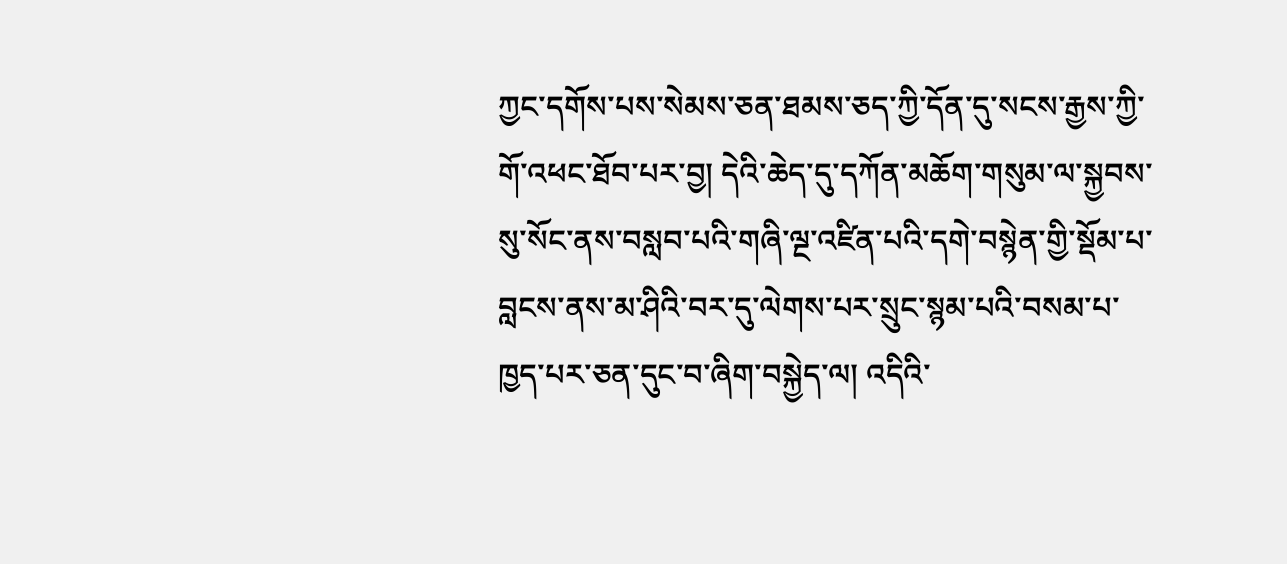ཀྱང་དགོས་པས་སེམས་ཅན་ཐམས་ཅད་ཀྱི་དོན་དུ་སངས་རྒྱས་ཀྱི་གོ་འཕང་ཐོབ་པར་བྱ། དེའི་ཆེད་དུ་དཀོན་མཆོག་གསུམ་ལ་སྐྱབས་སུ་སོང་ནས་བསླབ་པའི་གཞི་ལྔ་འཛིན་པའི་དགེ་བསྙེན་གྱི་སྡོམ་པ་བླངས་ནས་མ་ཤིའི་བར་དུ་ལེགས་པར་སྲུང་སྙམ་པའི་བསམ་པ་ཁྱད་པར་ཅན་དུང་བ་ཞིག་བསྐྱེད་ལ། འདིའི་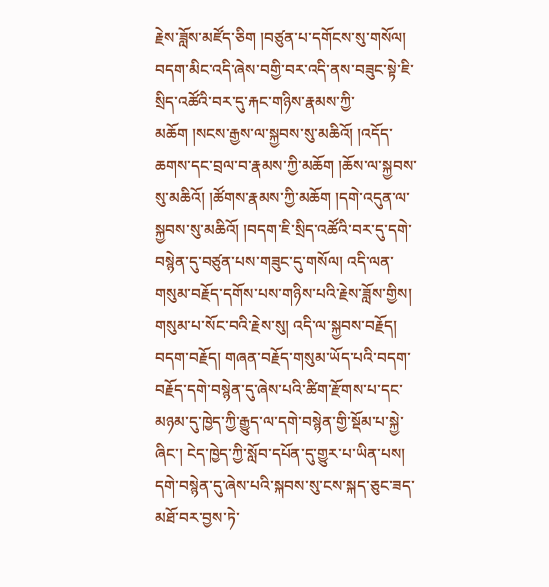རྗེས་ཟློས་མཛོད་ཅིག །བཙུན་པ་དགོངས་སུ་གསོལ། བདག་མིང་འདི་ཞེས་བགྱི་བར་འདི་ནས་བཟུང་སྟེ་ཇི་སྲིད་འཚོའི་བར་དུ་རྐང་གཉིས་རྣམས་ཀྱི་མཆོག །སངས་རྒྱས་ལ་སྐྱབས་སུ་མཆིའོ། །འདོད་ཆགས་དང་བྲལ་བ་རྣམས་ཀྱི་མཆོག །ཆོས་ལ་སྐྱབས་སུ་མཆིའོ། །ཚོགས་རྣམས་ཀྱི་མཆོག །དགེ་འདུན་ལ་སྐྱབས་སུ་མཆིའོ། །བདག་ཇི་སྲིད་འཚོའི་བར་དུ་དགེ་བསྙེན་དུ་བཙུན་པས་གཟུང་དུ་གསོལ། འདི་ལན་གསུམ་བརྗོད་དགོས་པས་གཉིས་པའི་རྗེས་ཟློས་གྱིས། གསུམ་པ་སོང་བའི་རྗེས་སུ། འདི་ལ་སྐྱབས་བརྗོད། བདག་བརྗོད། གཞན་བརྗོད་གསུམ་ཡོད་པའི་བདག་བརྗོད་དགེ་བསྙེན་དུ་ཞེས་པའི་ཚིག་རྫོགས་པ་དང་མཉམ་དུ་ཁྱེད་ཀྱི་རྒྱུད་ལ་དགེ་བསྙེན་གྱི་སྡོམ་པ་སྐྱེ་ཞིང་། ངེད་ཁྱེད་ཀྱི་སློབ་དཔོན་དུ་གྱུར་པ་ཡིན་པས། དགེ་བསྙེན་དུ་ཞེས་པའི་སྐབས་སུ་ངས་སྐད་ཅུང་ཟད་མཐོ་བར་བྱས་ཏེ་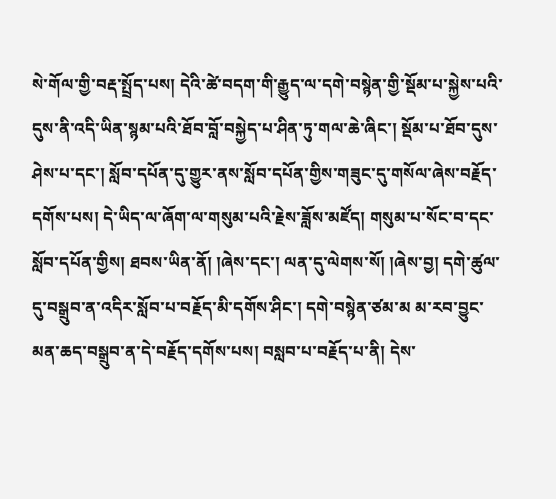སེ་གོལ་གྱི་བརྡ་སྤྲོད་པས། དེའི་ཚེ་བདག་གི་རྒྱུད་ལ་དགེ་བསྙེན་གྱི་སྡོམ་པ་སྐྱེས་པའི་དུས་ནི་འདི་ཡིན་སྙམ་པའི་ཐོབ་བློ་བསྐྱེད་པ་ཤིན་ཏུ་གལ་ཆེ་ཞིང་། སྡོམ་པ་ཐོབ་དུས་ཤེས་པ་དང་། སློབ་དཔོན་དུ་གྱུར་ནས་སློབ་དཔོན་གྱིས་གཟུང་དུ་གསོལ་ཞེས་བརྗོད་དགོས་པས། དེ་ཡིད་ལ་ཞོག་ལ་གསུམ་པའི་རྗེས་ཟློས་མཛོད། གསུམ་པ་སོང་བ་དང་སློབ་དཔོན་གྱིས། ཐབས་ཡིན་ནོ། །ཞེས་དང་། ལན་དུ་ལེགས་སོ། །ཞེས་བྱ། དགེ་ཚུལ་དུ་བསྒྲུབ་ན་འདིར་སློབ་པ་བརྗོད་མི་དགོས་ཤིང་། དགེ་བསྙེན་ཙམ་མ མ་རབ་བྱུང་མན་ཆད་བསྒྲུབ་ན་དེ་བརྗོད་དགོས་པས། བསླབ་པ་བརྗོད་པ་ནི། དེས་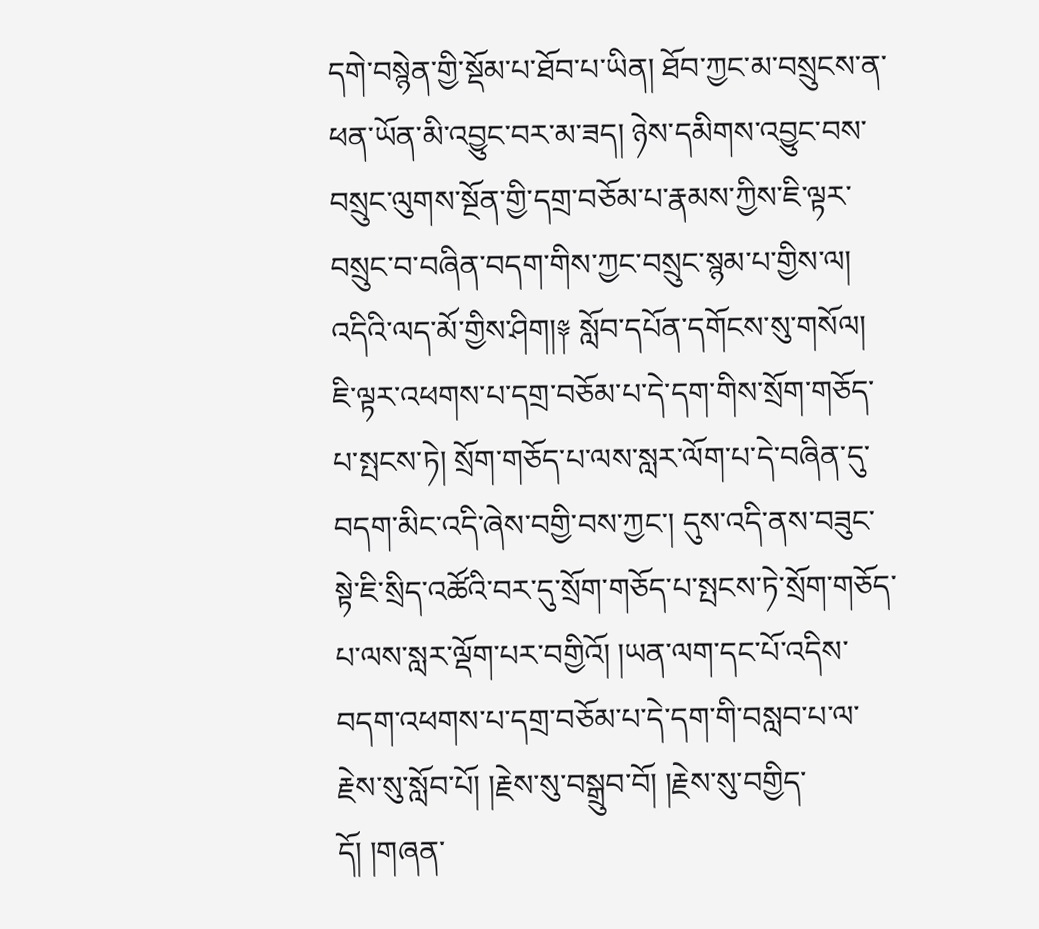དགེ་བསྙེན་གྱི་སྡོམ་པ་ཐོབ་པ་ཡིན། ཐོབ་ཀྱང་མ་བསྲུངས་ན་ཕན་ཡོན་མི་འབྱུང་བར་མ་ཟད། ཉེས་དམིགས་འབྱུང་བས་བསྲུང་ལུགས་སྔོན་གྱི་དགྲ་བཅོམ་པ་རྣམས་ཀྱིས་ཇི་ལྟར་བསྲུང་བ་བཞིན་བདག་གིས་ཀྱང་བསྲུང་སྙམ་པ་གྱིས་ལ། འདིའི་ལད་མོ་གྱིས་ཤིག།༈ སློབ་དཔོན་དགོངས་སུ་གསོལ། ཇི་ལྟར་འཕགས་པ་དགྲ་བཅོམ་པ་དེ་དག་གིས་སྲོག་གཅོད་པ་སྤངས་ཏེ། སྲོག་གཅོད་པ་ལས་སླར་ལོག་པ་དེ་བཞིན་དུ་བདག་མིང་འདི་ཞེས་བགྱི་བས་ཀྱང་། དུས་འདི་ནས་བཟུང་སྟེ་ཇི་སྲིད་འཚོའི་བར་དུ་སྲོག་གཅོད་པ་སྤངས་ཏེ་སྲོག་གཅོད་པ་ལས་སླར་ལྡོག་པར་བགྱིའོ། །ཡན་ལག་དང་པོ་འདིས་བདག་འཕགས་པ་དགྲ་བཅོམ་པ་དེ་དག་གི་བསླབ་པ་ལ་རྗེས་སུ་སློབ་པོ། །རྗེས་སུ་བསྒྲུབ་བོ། །རྗེས་སུ་བགྱིད་དོ། །གཞན་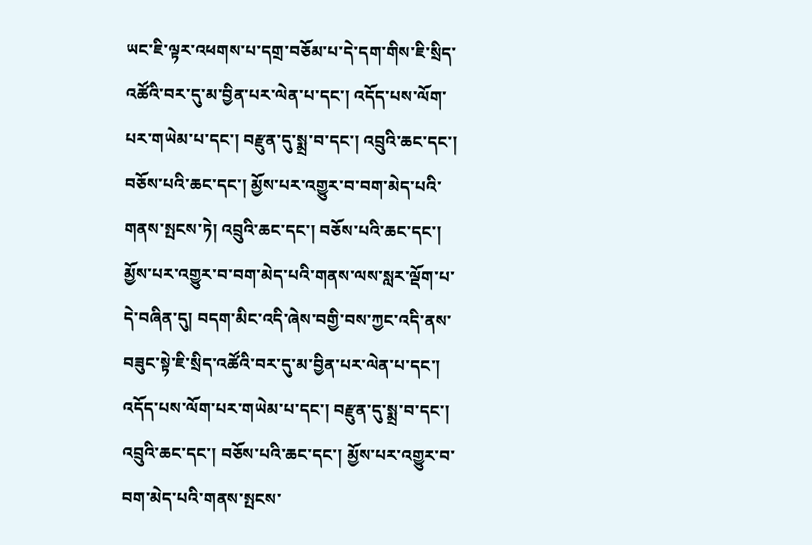ཡང་ཇི་ལྟར་འཕགས་པ་དགྲ་བཅོམ་པ་དེ་དག་གིས་ཇི་སྲིད་འཚོའི་བར་དུ་མ་བྱིན་པར་ལེན་པ་དང་། འདོད་པས་ལོག་པར་གཡེམ་པ་དང་། བརྫུན་དུ་སྨྲ་བ་དང་། འབྲུའི་ཆང་དང་། བཅོས་པའི་ཆང་དང་། མྱོས་པར་འགྱུར་བ་བག་མེད་པའི་གནས་སྤངས་ཏེ། འབྲུའི་ཆང་དང་། བཅོས་པའི་ཆང་དང་། མྱོས་པར་འགྱུར་བ་བག་མེད་པའི་གནས་ལས་སླར་ལྡོག་པ་དེ་བཞིན་དུ། བདག་མིང་འདི་ཞེས་བགྱི་བས་ཀྱང་འདི་ནས་བཟུང་སྟེ་ཇི་སྲིད་འཚོའི་བར་དུ་མ་བྱིན་པར་ལེན་པ་དང་། འདོད་པས་ལོག་པར་གཡེམ་པ་དང་། བརྫུན་དུ་སྨྲ་བ་དང་། འབྲུའི་ཆང་དང་། བཅོས་པའི་ཆང་དང་། མྱོས་པར་འགྱུར་བ་བག་མེད་པའི་གནས་སྤངས་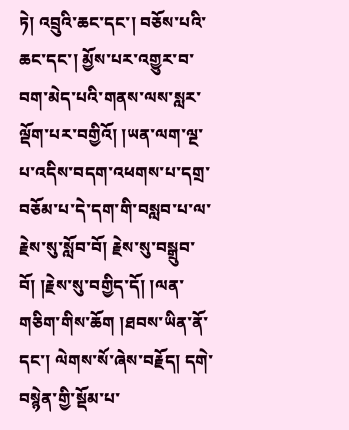ཏེ། འབྲུའི་ཆང་དང་། བཅོས་པའི་ཆང་དང་། མྱོས་པར་འགྱུར་བ་བག་མེད་པའི་གནས་ལས་སླར་ལྡོག་པར་བགྱིའོ། །ཡན་ལག་ལྔ་པ་འདིས་བདག་འཕགས་པ་དགྲ་བཅོམ་པ་དེ་དག་གི་བསླབ་པ་ལ་རྗེས་སུ་སློབ་བོ། རྗེས་སུ་བསྒྲུབ་བོ། །རྗེས་སུ་བགྱིད་དོ། །ལན་གཅིག་གིས་ཆོག །ཐབས་ཡིན་ནོ་དང་། ལེགས་སོ་ཞེས་བརྗོད། དགེ་བསྙེན་གྱི་སྡོམ་པ་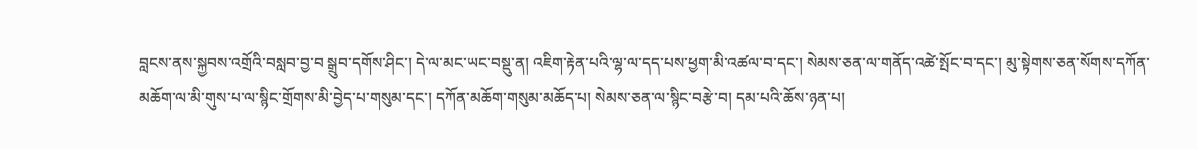བླངས་ནས་སྐྱབས་འགྲོའི་བསླབ་བྱ་བ སྒྲུབ་དགོས་ཤིང་། དེ་ལ་མང་ཡང་བསྡུ་ན། འཇིག་རྟེན་པའི་ལྷ་ལ་དད་པས་ཕྱག་མི་འཚལ་བ་དང་། སེམས་ཅན་ལ་གནོད་འཚེ་སྤོང་བ་དང་། མུ་སྟེགས་ཅན་སོགས་དཀོན་མཆོག་ལ་མི་གུས་པ་ལ་སྙིང་གྲོགས་མི་བྱེད་པ་གསུམ་དང་། དཀོན་མཆོག་གསུམ་མཆོད་པ། སེམས་ཅན་ལ་སྙིང་བརྩེ་བ། དམ་པའི་ཆོས་ཉན་པ།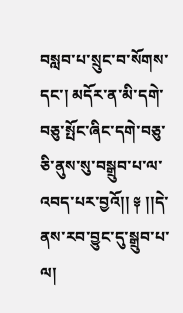བསླབ་པ་སྲུང་བ་སོགས་དང་། མདོར་ན་མི་དགེ་བཅུ་སྤོང་ཞིང་དགེ་བཅུ་ཅི་ནུས་སུ་བསྒྲུབ་པ་ལ་འབད་པར་བྱའོ།། ༈ །།དེ་ནས་རབ་བྱུང་དུ་སྒྲུབ་པ་ལ།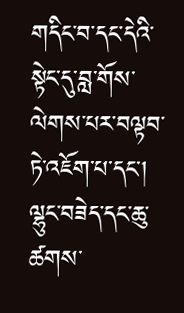གདིང་བ་དང་དེའི་སྟེང་དུ་བླ་གོས་ལེགས་པར་བལྟབ་ཏེ་འཇོག་པ་དང་། ལྷུང་བཟེད་དང་ཆུ་ཚགས་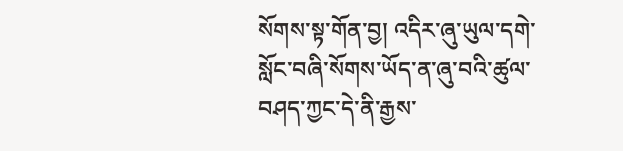སོགས་སྟ་གོན་བྱ། འདིར་ཞུ་ཡུལ་དགེ་སློང་བཞི་སོགས་ཡོད་ན་ཞུ་བའི་ཚུལ་བཤད་ཀྱང་དེ་ནི་རྒྱས་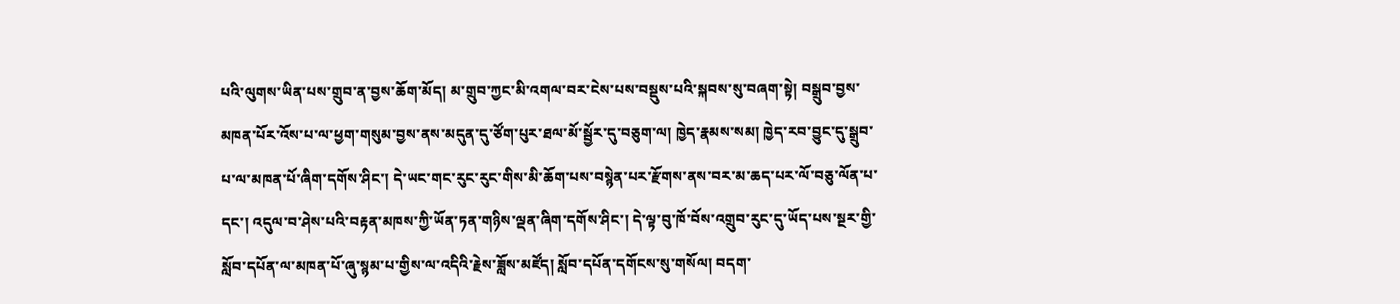པའི་ལུགས་ཡིན་པས་གྲུབ་ན་བྱས་ཆོག་མོད། མ་གྲུབ་ཀྱང་མི་འགལ་བར་ངེས་པས་བསྡུས་པའི་སྐབས་སུ་བཞག་སྟེ། བསྒྲུབ་བྱས་མཁན་པོར་འོས་པ་ལ་ཕྱག་གསུམ་བྱས་ནས་མདུན་དུ་ཙོག་པུར་ཐལ་མོ་སྦྱོར་དུ་བཅུག་ལ། ཁྱེད་རྣམས་སམ། ཁྱེད་རབ་བྱུང་དུ་སྒྲུབ་པ་ལ་མཁན་པོ་ཞིག་དགོས་ཤིང་། དེ་ཡང་གང་རུང་རུང་གིས་མི་ཆོག་པས་བསྙེན་པར་རྫོགས་ནས་བར་མ་ཆད་པར་ལོ་བཅུ་ལོན་པ་དང་། འདུལ་བ་ཤེས་པའི་བརྟན་མཁས་ཀྱི་ཡོན་ཏན་གཉིས་ལྡན་ཞིག་དགོས་ཤིང་། དེ་ལྟ་བུ་ཁོ་བོས་འགྲུབ་རུང་དུ་ཡོད་པས་སྔར་གྱི་སློབ་དཔོན་ལ་མཁན་པོ་ཞུ་སྙམ་པ་གྱིས་ལ་འདིའི་རྗེས་ཟློས་མཛོད། སློབ་དཔོན་དགོངས་སུ་གསོལ། བདག་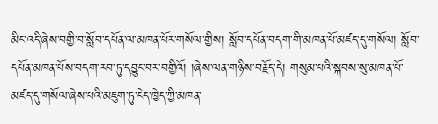མིང་འདི་ཞེས་བགྱི་བ་སློབ་དཔོན་ལ་མཁན་པོར་གསོལ་གྱིས། སློབ་དཔོན་བདག་གི་མཁན་པོ་མཛད་དུ་གསོལ། སློབ་དཔོན་མཁན་པོས་བདག་རབ་ཏུ་དབྱུང་བར་བགྱིའོ། །ཞེས་ལན་གཉིས་བརྗོད་དེ། གསུམ་པའི་སྐབས་སུ་མཁན་པོ་མཛད་དུ་གསོལ་ཞེས་པའི་མཇུག་ཏུ་ངེད་ཁྱེད་ཀྱི་མཁན་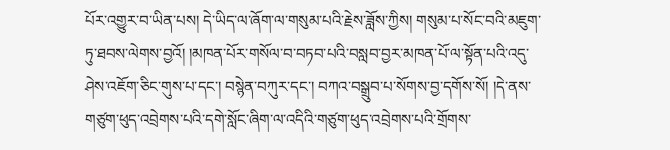པོར་འགྱུར་བ་ཡིན་པས། དེ་ཡིད་ལ་ཞོག་ལ་གསུམ་པའི་རྗེས་ཟློས་ཀྱིས། གསུམ་པ་སོང་བའི་མཇུག་ཏུ་ཐབས་ལེགས་བྱའོ། །མཁན་པོར་གསོལ་བ་བཏབ་པའི་བསླབ་བྱར་མཁན་པོ་ལ་སྟོན་པའི་འདུ་ཤེས་འཇོག་ཅིང་གུས་པ་དང་། བསྙེན་བཀུར་དང་། བཀའ་བསྒྲུབ་པ་སོགས་བྱ་དགོས་སོ། །དེ་ནས་གཙུག་ཕུད་འབྲེགས་པའི་དགེ་སློང་ཞིག་ལ་འདིའི་གཙུག་ཕུད་འབྲེགས་པའི་གྲོགས་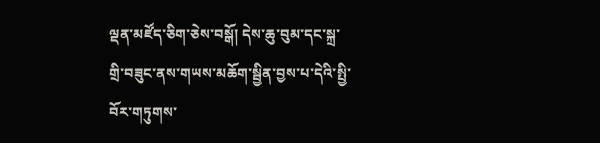ལྡན་མཛོད་ཅིག་ཅེས་བསྒོ། དེས་ཆུ་བུམ་དང་སྐྲ་གྲི་བཟུང་ནས་གཡས་མཆོག་སྦྱིན་བྱས་པ་དེའི་སྤྱི་བོར་གཏུགས་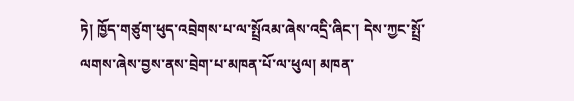ཏེ། ཁྱོད་གཙུག་ཕུད་འབྲེགས་པ་ལ་སྤྲོའམ་ཞེས་འདྲི་ཞིང་། དེས་ཀྱང་སྤྲོ་ལགས་ཞེས་བྱས་ནས་བྲེག་པ་མཁན་པོ་ལ་ཕུལ། མཁན་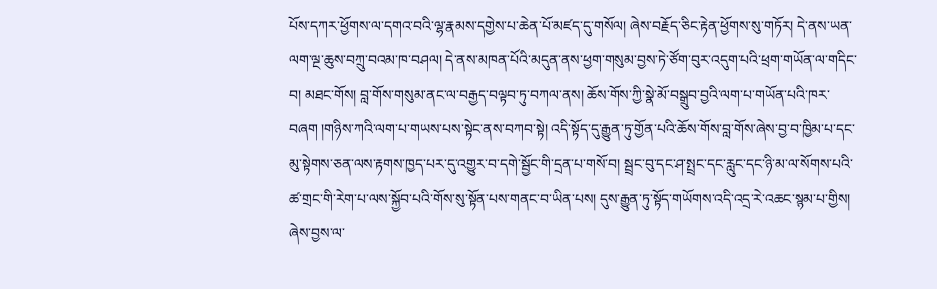པོས་དཀར་ཕྱོགས་ལ་དགའ་བའི་ལྷ་རྣམས་དགྱེས་པ་ཆེན་པོ་མཛད་དུ་གསོལ། ཞེས་བརྗོད་ཅིང་རྟེན་ཕྱོགས་སུ་གཏོར། དེ་ནས་ཡན་ལག་ལྔ་ཆུས་བཀྲུ་བའམ་ཁ་བཤལ། དེ་ནས་མཁན་པོའི་མདུན་ནས་ཕྱག་གསུམ་བྱས་ཏེ་ཙོག་བུར་འདུག་པའི་ཕྲག་གཡོན་ལ་གདིང་བ། མཐང་གོས། བླ་གོས་གསུམ་ནང་ལ་བརྒྱད་བལྟབ་ཏུ་བཀལ་ནས། ཆོས་གོས་ཀྱི་སྣེ་མོ་བསྒྲུབ་བྱའི་ལག་པ་གཡོན་པའི་ཁར་བཞག །གཉིས་ཀའི་ལག་པ་གཡས་པས་སྟེང་ནས་བཀབ་སྟེ། འདི་སྟོད་དུ་རྒྱུན་ཏུ་གྱོན་པའི་ཆོས་གོས་བླ་གོས་ཞེས་བྱ་བ་ཁྱིམ་པ་དང་མུ་སྟེགས་ཅན་ལས་རྟགས་ཁྱད་པར་དུ་འགྱུར་བ་དགེ་སྦྱོང་གི་དྲན་པ་གསོ་བ། སྦྲང་བུ་དང་ཤ་སྤྲང་དང་རླུང་དང་ཉི་མ་ལ་སོགས་པའི་ཚ་གྲང་གི་རེག་པ་ལས་སྐྱོབ་པའི་གོས་སུ་སྟོན་པས་གནང་བ་ཡིན་པས། དུས་རྒྱུན་ཏུ་སྟོད་གཡོགས་འདི་འདྲ་རེ་འཆང་སྙམ་པ་གྱིས། ཞེས་བྱས་ལ་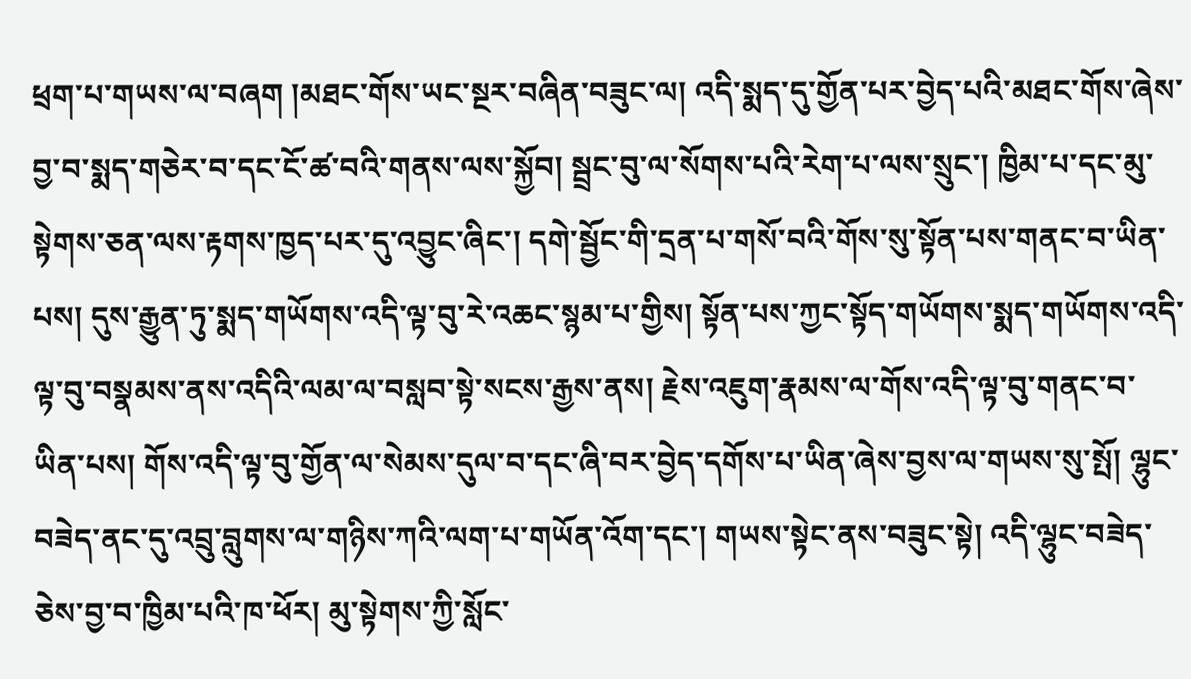ཕྲག་པ་གཡས་ལ་བཞག །མཐང་གོས་ཡང་སྔར་བཞིན་བཟུང་ལ། འདི་སྨད་དུ་གྱོན་པར་བྱེད་པའི་མཐང་གོས་ཞེས་བྱ་བ་སྨད་གཅེར་བ་དང་ངོ་ཚ་བའི་གནས་ལས་སྐྱོབ། སྦྲང་བུ་ལ་སོགས་པའི་རེག་པ་ལས་སྲུང་། ཁྱིམ་པ་དང་མུ་སྟེགས་ཅན་ལས་རྟགས་ཁྱད་པར་དུ་འབྱུང་ཞིང་། དགེ་སྦྱོང་གི་དྲན་པ་གསོ་བའི་གོས་སུ་སྟོན་པས་གནང་བ་ཡིན་པས། དུས་རྒྱུན་ཏུ་སྨད་གཡོགས་འདི་ལྟ་བུ་རེ་འཆང་སྙམ་པ་གྱིས། སྟོན་པས་ཀྱང་སྟོད་གཡོགས་སྨད་གཡོགས་འདི་ལྟ་བུ་བསྣམས་ནས་འདིའི་ལམ་ལ་བསླབ་སྟེ་སངས་རྒྱས་ནས། རྗེས་འཇུག་རྣམས་ལ་གོས་འདི་ལྟ་བུ་གནང་བ་ཡིན་པས། གོས་འདི་ལྟ་བུ་གྱོན་ལ་སེམས་དུལ་བ་དང་ཞི་བར་བྱེད་དགོས་པ་ཡིན་ཞེས་བྱས་ལ་གཡས་སུ་སྤོ། ལྷུང་བཟེད་ནང་དུ་འབྲུ་བླུགས་ལ་གཉིས་ཀའི་ལག་པ་གཡོན་འོག་དང་། གཡས་སྟེང་ནས་བཟུང་སྟེ། འདི་ལྷུང་བཟེད་ཅེས་བྱ་བ་ཁྱིམ་པའི་ཁ་ཕོར། མུ་སྟེགས་ཀྱི་སློང་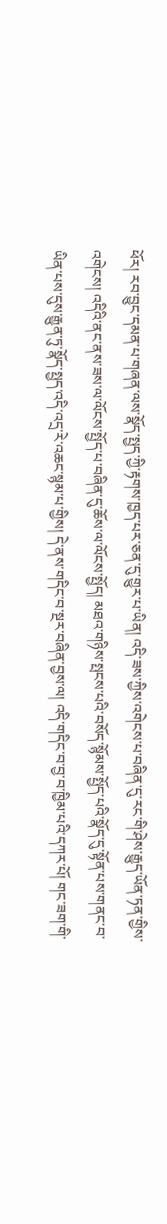ཕོར། རབ་བྱུང་དམན་པ་གཞན་ལས་སྣོད་སྤྱད་ཀྱི་རྟགས་ཁྱད་པར་ཅན་དུ་གྱུར་པ་ཡིན། འདི་ཟས་ཀྱིས་འགེངས་པ་བཞིན་དུ་རང་གི་ཤེས་རྒྱུད་ཡོན་ཏན་གྱིས་འགེངས། འདིའི་ནང་ནས་ཟས་ལ་ལོངས་སྤྱོད་པ་བཞིན་དུ་ཆོས་ལ་ལོངས་སྤྱོད། མཐའ་གཉིས་སྤངས་པའི་བསོད་སྙོམས་སྤྱོད་པའི་སྣོད་དུ་སྟོན་པས་གནང་བ་ཡིན་པས་དུས་རྒྱུན་ཏུ་སྣོད་སྤྱད་འདི་འདྲ་རེ་འཆང་སྙམ་པ་གྱིས། དེ་ནས་གདིང་བ་སྔར་བཞིན་བྱས་ལ། འདི་གདིང་བ་བྱ་བ་ཁྱིམ་པའི་དཀར་པོ། གང་ཟག་གི་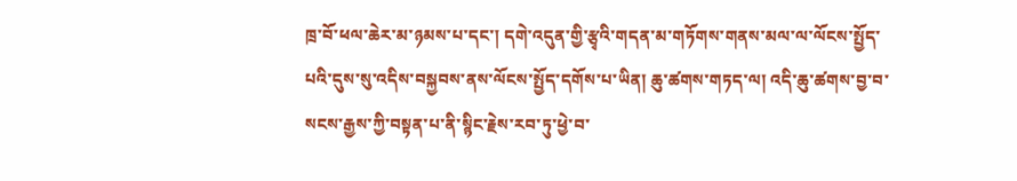ཁྲ་བོ་ཕལ་ཆེར་མ་ཉམས་པ་དང་། དགེ་འདུན་གྱི་རྩྭའི་གདན་མ་གཏོགས་གནས་མལ་ལ་ལོངས་སྤྱོད་པའི་དུས་སུ་འདིས་བསྐྱབས་ནས་ལོངས་སྤྱོད་དགོས་པ་ཡིན། ཆུ་ཚགས་གཏད་ལ། འདི་ཆུ་ཚགས་བྱ་བ་སངས་རྒྱས་ཀྱི་བསྟན་པ་ནི་སྙིང་རྗེས་རབ་ཏུ་ཕྱེ་བ་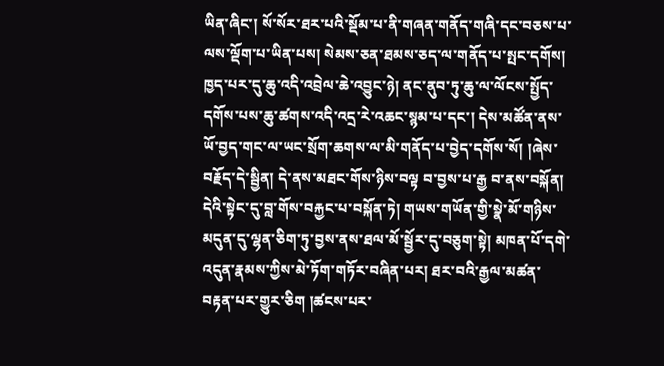ཡིན་ཞིང་། སོ་སོར་ཐར་པའི་སྡོམ་པ་ནི་གཞན་གནོད་གཞི་དང་བཅས་པ་ལས་ལྡོག་པ་ཡིན་པས། སེམས་ཅན་ཐམས་ཅད་ལ་གནོད་པ་སྤང་དགོས། ཁྱད་པར་དུ་ཆུ་འདི་འབྲེལ་ཆེ་འབྱུང་ཉེ། ནང་ནུབ་ཏུ་ཆུ་ལ་ལོངས་སྤྱོད་དགོས་པས་ཆུ་ཚགས་འདི་འདྲ་རེ་འཆང་སྙམ་པ་དང་། དེས་མཚོན་ནས་ཡོ་བྱད་གང་ལ་ཡང་སྲོག་ཆགས་ལ་མི་གནོད་པ་བྱེད་དགོས་སོ། །ཞེས་བརྗོད་དེ་སྦྱིན། དེ་ནས་མཐང་གོས་ཉིས་བལྟ བ་བྱས་པ་རྒྱ བ་ནས་བསྐོན། དེའི་སྟེང་དུ་བླ་གོས་བརྐྱང་པ་བསྐོན་ཏེ། གཡས་གཡོན་གྱི་སྣེ་མོ་གཉིས་མདུན་དུ་ལྷན་ཅིག་ཏུ་བྱས་ནས་ཐལ་མོ་སྦྱོར་དུ་བཅུག་སྟེ། མཁན་པོ་དགེ་འདུན་རྣམས་ཀྱིས་མེ་ཏོག་གཏོར་བཞིན་པར། ཐར་བའི་རྒྱལ་མཚན་བརྟན་པར་གྱུར་ཅིག །ཚངས་པར་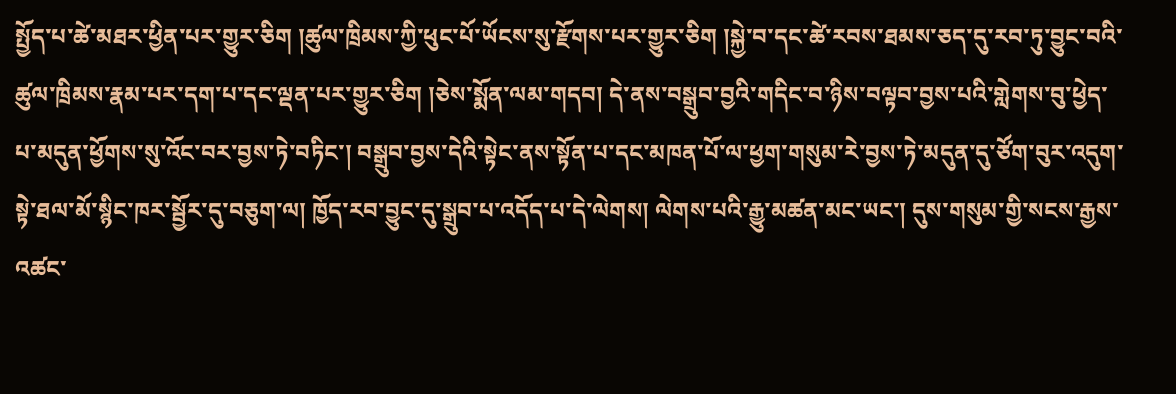སྤྱོད་པ་ཚེ་མཐར་ཕྱིན་པར་གྱུར་ཅིག །ཚུལ་ཁྲིམས་ཀྱི་ཕུང་པོ་ཡོངས་སུ་རྫོགས་པར་གྱུར་ཅིག །སྐྱེ་བ་དང་ཚེ་རབས་ཐམས་ཅད་དུ་རབ་ཏུ་བྱུང་བའི་ཚུལ་ཁྲིམས་རྣམ་པར་དག་པ་དང་ལྡན་པར་གྱུར་ཅིག །ཅེས་སྨོན་ལམ་གདབ། དེ་ནས་བསྒྲུབ་བྱའི་གདིང་བ་ཉིས་བལྟབ་བྱས་པའི་གླེགས་བུ་ཕྱེད་པ་མདུན་ཕྱོགས་སུ་འོང་བར་བྱས་ཏེ་བཏིང་། བསྒྲུབ་བྱས་དེའི་སྟེང་ནས་སྟོན་པ་དང་མཁན་པོ་ལ་ཕྱག་གསུམ་རེ་བྱས་ཏེ་མདུན་དུ་ཙོག་བུར་འདུག་སྟེ་ཐལ་མོ་སྙིང་ཁར་སྦྱོར་དུ་བཅུག་ལ། ཁྱོད་རབ་བྱུང་དུ་སྒྲུབ་པ་འདོད་པ་དེ་ལེགས། ལེགས་པའི་རྒྱུ་མཚན་མང་ཡང་། དུས་གསུམ་གྱི་སངས་རྒྱས་འཚང་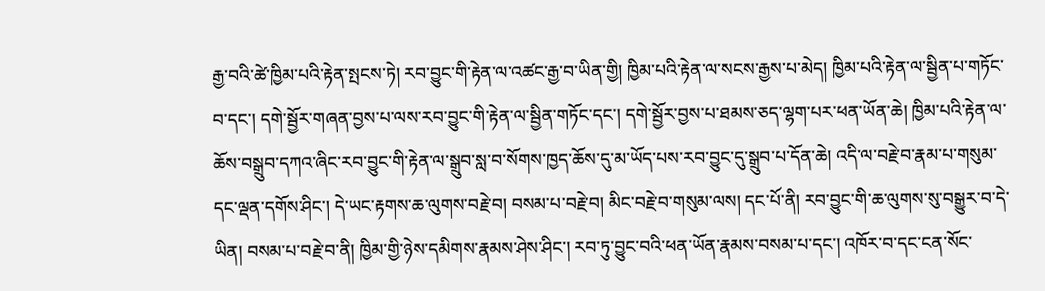རྒྱ་བའི་ཚེ་ཁྱིམ་པའི་རྟེན་སྤངས་ཏེ། རབ་བྱུང་གི་རྟེན་ལ་འཚང་རྒྱ་བ་ཡིན་གྱི། ཁྱིམ་པའི་རྟེན་ལ་སངས་རྒྱས་པ་མེད། ཁྱིམ་པའི་རྟེན་ལ་སྦྱིན་པ་གཏོང་བ་དང་། དགེ་སྦྱོར་གཞན་བྱས་པ་ལས་རབ་བྱུང་གི་རྟེན་ལ་སྦྱིན་གཏོང་དང་། དགེ་སྦྱོར་བྱས་པ་ཐམས་ཅད་ལྷག་པར་ཕན་ཡོན་ཆེ། ཁྱིམ་པའི་རྟེན་ལ་ཆོས་བསྒྲུབ་དཀའ་ཞིང་རབ་བྱུང་གི་རྟེན་ལ་སྒྲུབ་སླ་བ་སོགས་ཁྱད་ཆོས་དུ་མ་ཡོད་པས་རབ་བྱུང་དུ་སྒྲུབ་པ་དོན་ཆེ། འདི་ལ་བརྗེ་བ་རྣམ་པ་གསུམ་དང་ལྡན་དགོས་ཤིང་། དེ་ཡང་རྟགས་ཆ་ལུགས་བརྗེ་བ། བསམ་པ་བརྗེ་བ། མིང་བརྗེ་བ་གསུམ་ལས། དང་པོ་ནི། རབ་བྱུང་གི་ཆ་ལུགས་སུ་བསྒྱུར་བ་དེ་ཡིན། བསམ་པ་བརྗེ་བ་ནི། ཁྱིམ་གྱི་ཉེས་དམིགས་རྣམས་ཤེས་ཤིང་། རབ་ཏུ་བྱུང་བའི་ཕན་ཡོན་རྣམས་བསམ་པ་དང་། འཁོར་བ་དང་ངན་སོང་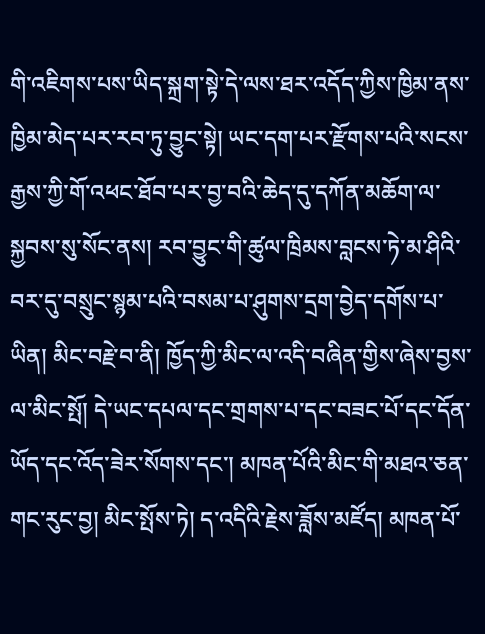གི་འཇིགས་པས་ཡིད་སྐྲག་སྟེ་དེ་ལས་ཐར་འདོད་ཀྱིས་ཁྱིམ་ནས་ཁྱིམ་མེད་པར་རབ་ཏུ་བྱུང་སྟེ། ཡང་དག་པར་རྫོགས་པའི་སངས་རྒྱས་ཀྱི་གོ་འཕང་ཐོབ་པར་བྱ་བའི་ཆེད་དུ་དཀོན་མཆོག་ལ་སྐྱབས་སུ་སོང་ནས། རབ་བྱུང་གི་ཚུལ་ཁྲིམས་བླངས་ཏེ་མ་ཤིའི་བར་དུ་བསྲུང་སྙམ་པའི་བསམ་པ་ཤུགས་དྲག་བྱེད་དགོས་པ་ཡིན། མིང་བརྗེ་བ་ནི། ཁྱོད་ཀྱི་མིང་ལ་འདི་བཞིན་གྱིས་ཞེས་བྱས་ལ་མིང་སྤོ། དེ་ཡང་དཔལ་དང་གྲགས་པ་དང་བཟང་པོ་དང་དོན་ཡོད་དང་འོད་ཟེར་སོགས་དང་། མཁན་པོའི་མིང་གི་མཐའ་ཅན་གང་རུང་བྱ། མིང་སྤོས་ཏེ། ད་འདིའི་རྗེས་ཟློས་མཛོད། མཁན་པོ་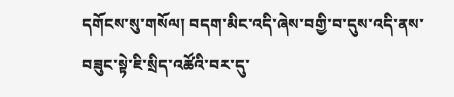དགོངས་སུ་གསོལ། བདག་མིང་འདི་ཞེས་བགྱི་བ་དུས་འདི་ནས་བཟུང་སྟེ་ཇི་སྲིད་འཚོའི་བར་དུ་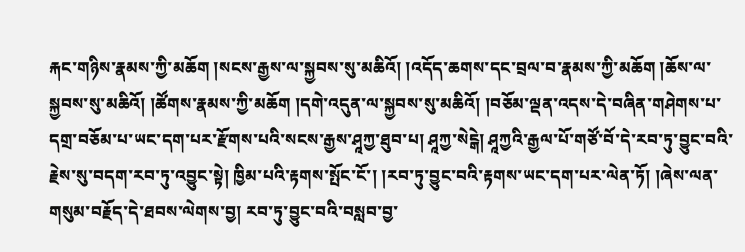རྐང་གཉིས་རྣམས་ཀྱི་མཆོག །སངས་རྒྱས་ལ་སྐྱབས་སུ་མཆིའོ། །འདོད་ཆགས་དང་བྲལ་བ་རྣམས་ཀྱི་མཆོག །ཆོས་ལ་སྐྱབས་སུ་མཆིའོ། །ཚོགས་རྣམས་ཀྱི་མཆོག །དགེ་འདུན་ལ་སྐྱབས་སུ་མཆིའོ། །བཅོམ་ལྡན་འདས་དེ་བཞིན་གཤེགས་པ་དགྲ་བཅོམ་པ་ཡང་དག་པར་རྫོགས་པའི་སངས་རྒྱས་ཤཱཀྱ་ཐུབ་པ། ཤཱཀྱ་སེངྒེ། ཤཱཀྱའི་རྒྱལ་པོ་གཙོ་བོ་དེ་རབ་ཏུ་བྱུང་བའི་རྗེས་སུ་བདག་རབ་ཏུ་འབྱུང་སྟེ། ཁྱིམ་པའི་རྟགས་སྤོང་ངོ་། །རབ་ཏུ་བྱུང་བའི་རྟགས་ཡང་དག་པར་ལེན་ཏོ། །ཞེས་ལན་གསུམ་བརྗོད་དེ་ཐབས་ལེགས་བྱ། རབ་ཏུ་བྱུང་བའི་བསླབ་བྱ་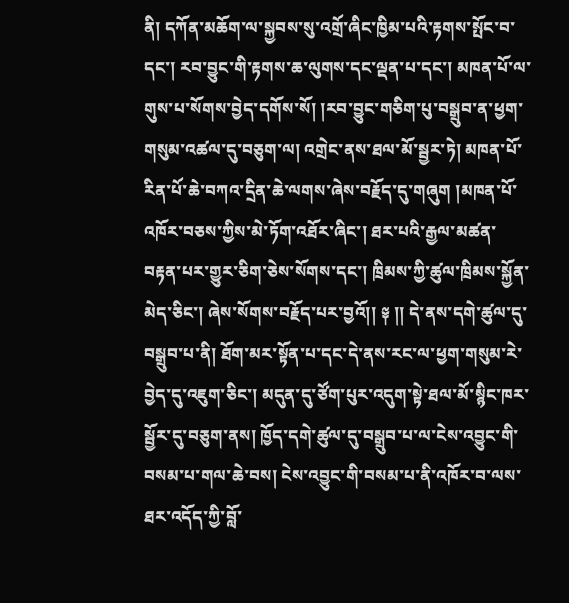ནི། དཀོན་མཆོག་ལ་སྐྱབས་སུ་འགྲོ་ཞིང་ཁྱིམ་པའི་རྟགས་སྤོང་བ་དང་། རབ་བྱུང་གི་རྟགས་ཆ་ལུགས་དང་ལྡན་པ་དང་། མཁན་པོ་ལ་གུས་པ་སོགས་བྱེད་དགོས་སོ། །རབ་བྱུང་གཅིག་པུ་བསྒྲུབ་ན་ཕྱག་གསུམ་འཚལ་དུ་བཅུག་ལ། འགྲེང་ནས་ཐལ་མོ་སྦྱར་ཏེ། མཁན་པོ་རིན་པོ་ཆེ་བཀའ་དྲིན་ཆེ་ལགས་ཞེས་བརྗོད་དུ་གཞུག །མཁན་པོ་འཁོར་བཅས་ཀྱིས་མེ་ཏོག་འཐོར་ཞིང་། ཐར་པའི་རྒྱལ་མཚན་བརྟན་པར་གྱུར་ཅིག་ཅེས་སོགས་དང་། ཁྲིམས་ཀྱི་ཚུལ་ཁྲིམས་སྐྱོན་མེད་ཅིང་། ཞེས་སོགས་བརྗོད་པར་བྱའོ།། ༈ །། དེ་ནས་དགེ་ཚུལ་དུ་བསྒྲུབ་པ་ནི། ཐོག་མར་སྟོན་པ་དང་དེ་ནས་རང་ལ་ཕྱག་གསུམ་རེ་བྱེད་དུ་འཇུག་ཅིང་། མདུན་དུ་ཙོག་པུར་འདུག་སྟེ་ཐལ་མོ་སྙིང་ཁར་སྦྱོར་དུ་བཅུག་ནས། ཁྱོད་དགེ་ཚུལ་དུ་བསྒྲུབ་པ་ལ་ངེས་འབྱུང་གི་བསམ་པ་གལ་ཆེ་བས། ངེས་འབྱུང་གི་བསམ་པ་ནི་འཁོར་བ་ལས་ཐར་འདོད་ཀྱི་བློ་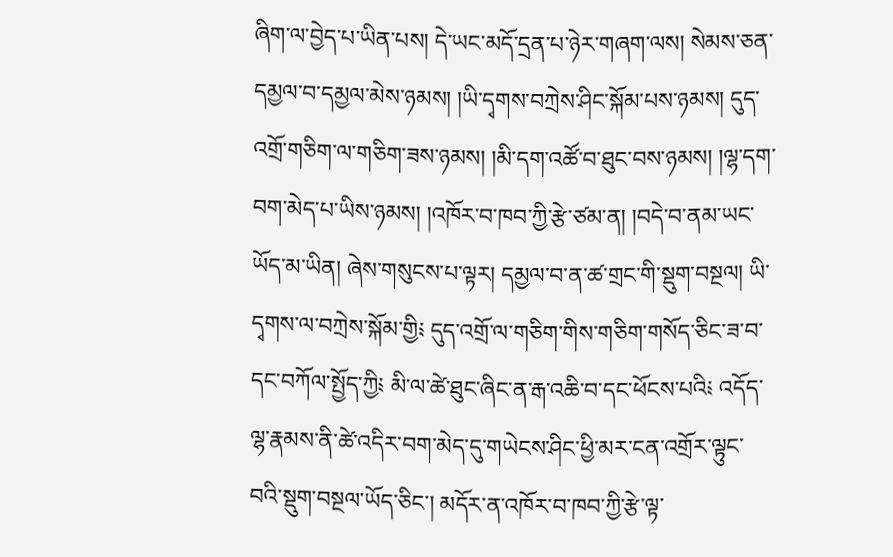ཞིག་ལ་བྱེད་པ་ཡིན་པས། དེ་ཡང་མདོ་དྲན་པ་ཉེར་གཞག་ལས། སེམས་ཅན་དམྱལ་བ་དམྱལ་མེས་ཉམས། །ཡི་དྭགས་བཀྲེས་ཤིང་སྐོམ་པས་ཉམས། དུད་འགྲོ་གཅིག་ལ་གཅིག་ཟས་ཉམས། །མི་དག་འཚོ་བ་ཐུང་བས་ཉམས། །ལྷ་དག་བག་མེད་པ་ཡིས་ཉམས། །འཁོར་བ་ཁབ་ཀྱི་རྩེ་ཙམ་ན། །བདེ་བ་ནམ་ཡང་ཡོད་མ་ཡིན། ཞེས་གསུངས་པ་ལྟར། དམྱལ་བ་ན་ཚ་གྲང་གི་སྡུག་བསྔལ། ཡི་དྭགས་ལ་བཀྲེས་སྐོམ་གྱི༴ དུད་འགྲོ་ལ་གཅིག་གིས་གཅིག་གསོད་ཅིང་ཟ་བ་དང་བཀོལ་སྤྱོད་ཀྱི༴ མི་ལ་ཚེ་ཐུང་ཞིང་ན་རྒ་འཆི་བ་དང་ཕོངས་པའི༴ འདོད་ལྷ་རྣམས་ནི་ཚེ་འདིར་བག་མེད་དུ་གཡེངས་ཤིང་ཕྱི་མར་ངན་འགྲོར་ལྟུང་བའི་སྡུག་བསྔལ་ཡོད་ཅིང་། མདོར་ན་འཁོར་བ་ཁབ་ཀྱི་རྩེ་ལྟ་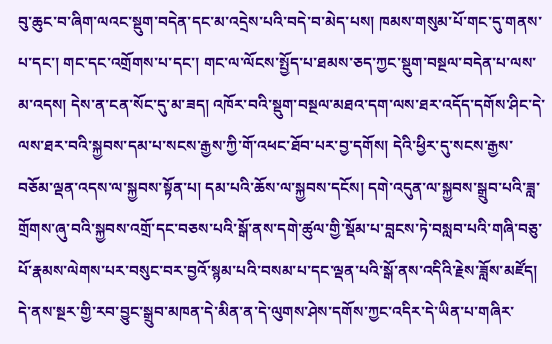བུ་ཆུང་བ་ཞིག་ལའང་སྡུག་བདེན་དང་མ་འདྲེས་པའི་བདེ་བ་མེད་པས། ཁམས་གསུམ་པོ་གང་དུ་གནས་པ་དང་། གང་དང་འགྲོགས་པ་དང་། གང་ལ་ལོངས་སྤྱོད་པ་ཐམས་ཅད་ཀྱང་སྡུག་བསྔལ་བདེན་པ་ལས་མ་འདས། དེས་ན་ངན་སོང་དུ་མ་ཟད། འཁོར་བའི་སྡུག་བསྔལ་མཐའ་དག་ལས་ཐར་འདོད་དགོས་ཤིང་དེ་ལས་ཐར་བའི་སྐྱབས་དམ་པ་སངས་རྒྱས་ཀྱི་གོ་འཕང་ཐོབ་པར་བྱ་དགོས། དེའི་ཕྱིར་དུ་སངས་རྒྱས་བཅོམ་ལྡན་འདས་ལ་སྐྱབས་སྟོན་པ། དམ་པའི་ཆོས་ལ་སྐྱབས་དངོས། དགེ་འདུན་ལ་སྐྱབས་སྒྲུབ་པའི་ཟླ་གྲོགས་ཞུ་བའི་སྐྱབས་འགྲོ་དང་བཅས་པའི་སྒོ་ནས་དགེ་ཚུལ་གྱི་སྡོམ་པ་བླངས་ཏེ་བསླབ་པའི་གཞི་བཅུ་པོ་རྣམས་ལེགས་པར་བསུང་བར་བྱའོ་སྙམ་པའི་བསམ་པ་དང་ལྡན་པའི་སྒོ་ནས་འདིའི་རྗེས་ཟློས་མཛོད། དེ་ནས་སྔར་གྱི་རབ་བྱུང་སྒྲུབ་མཁན་དེ་མིན་ན་དེ་ལུགས་ཤེས་དགོས་ཀྱང་འདིར་དེ་ཡིན་པ་གཞིར་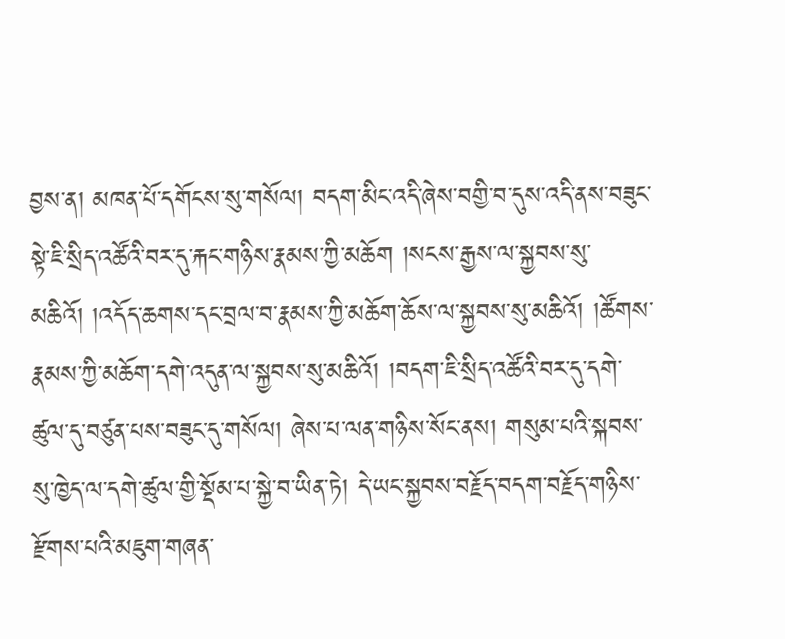བྱས་ན། མཁན་པོ་དགོངས་སུ་གསོལ། བདག་མིང་འདི་ཞེས་བགྱི་བ་དུས་འདི་ནས་བཟུང་སྟེ་ཇི་སྲིད་འཚོའི་བར་དུ་རྐང་གཉིས་རྣམས་ཀྱི་མཆོག །སངས་རྒྱས་ལ་སྐྱབས་སུ་མཆིའོ། །འདོད་ཆགས་དང་བྲལ་བ་རྣམས་ཀྱི་མཆོག་ཆོས་ལ་སྐྱབས་སུ་མཆིའོ། །ཚོགས་རྣམས་ཀྱི་མཆོག་དགེ་འདུན་ལ་སྐྱབས་སུ་མཆིའོ། །བདག་ཇི་སྲིད་འཚོའི་བར་དུ་དགེ་ཚུལ་དུ་བཙུན་པས་བཟུང་དུ་གསོལ། ཞེས་པ་ལན་གཉིས་སོང་ནས། གསུམ་པའི་སྐབས་སུ་ཁྱེད་ལ་དགེ་ཚུལ་གྱི་སྡོམ་པ་སྐྱེ་བ་ཡིན་ཏེ། དེ་ཡང་སྐྱབས་བརྗོད་བདག་བརྗོད་གཉིས་རྫོགས་པའི་མཇུག་གཞན་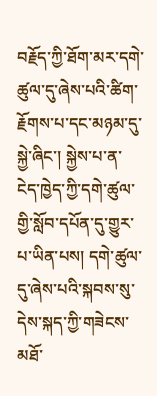བརྗོད་ཀྱི་ཐོག་མར་དགེ་ཚུལ་དུ་ཞེས་པའི་ཚིག་རྗོགས་པ་དང་མཉམ་དུ་སྐྱེ་ཞིང་། སྐྱེས་པ་ན་ངེད་ཁྱེད་ཀྱི་དགེ་ཚུལ་གྱི་སློབ་དཔོན་དུ་གྱུར་པ་ཡིན་པས། དགེ་ཚུལ་དུ་ཞེས་པའི་སྐབས་སུ་དེས་སྐད་ཀྱི་གཟེངས་མཐོ་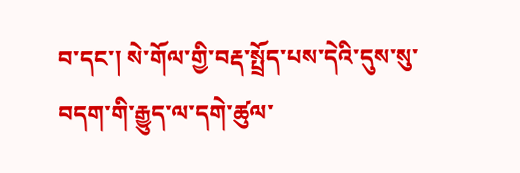བ་དང་། སེ་གོལ་གྱི་བརྡ་སྤྲོད་པས་དེའི་དུས་སུ་བདག་གི་རྒྱུད་ལ་དགེ་ཚུལ་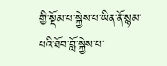གྱི་སྡོམ་པ་སྐྱེས་པ་ཡིན་ནོ་སྙམ་པའི་ཐོབ་བློ་སྐྱེས་པ་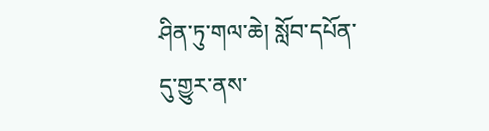ཤིན་ཏུ་གལ་ཆེ། སློབ་དཔོན་དུ་གྱུར་ནས་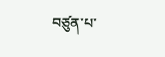བཙུན་པ་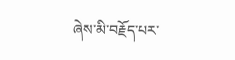ཞེས་མི་བརྗོད་པར་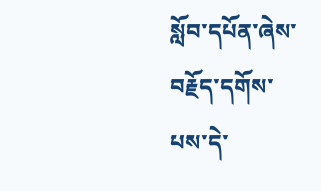སློབ་དཔོན་ཞེས་བརྗོད་དགོས་པས་དེ་